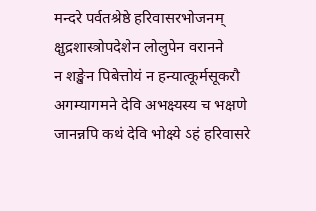मन्दरे पर्वतश्रेष्ठे हरिवासरभोजनम्
क्षुद्रशास्त्रोपदेशेन लोलुपेन वरानने
न शङ्खेन पिबेत्तोयं न हन्यात्कूर्मसूकरौ
अगम्यागमने देवि अभक्ष्यस्य च भक्षणे
जानन्नपि कथं देवि भोक्ष्ये ऽहं हरिवासरे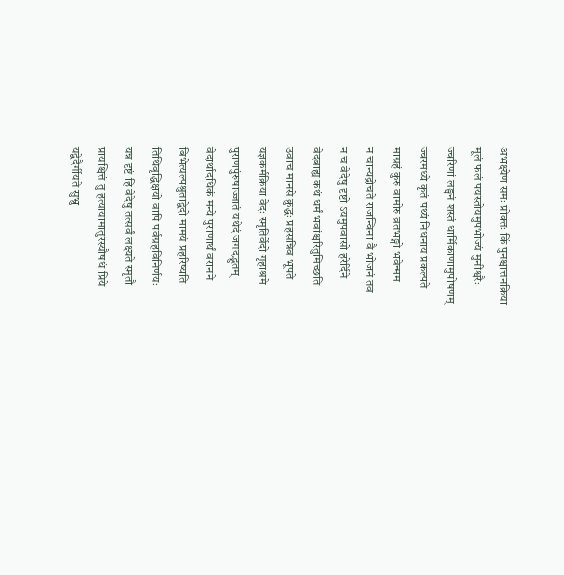अभक्ष्येण समः प्रोक्तः किं पुनश्चात्तनक्रिया
मूलं फलं पयस्तोयमुपभोज्यं मुनीश्वरैः
ज्वरिणां लङ्घनं शस्तं धार्मिकाणामुपोषणम्
ज्वरमध्ये कृतं पथ्यं निधनाय प्रकल्पते
माग्रहं कुरु वामोरु व्रतभङ्गो भवेन्मम
न चान्यद्रोचते राजन्विना वै भोजनं तव
न च वेदेषु दृष्टो ऽयमुपवासो हरेर्दिने
वेदबाह्य कथं धर्मं भवांश्चरितुमिच्छति
उवाच मानसे क्रुद्धः प्रहसन्निव भूपते
यज्ञकर्मक्रिया वेदः स्मृतिर्वेदो गृहाश्रमे
पुराणपुंरुषाज्जातं यथेदं जगदद्भुतम्
वेदार्थादधिकं मन्ये पुराणार्थं वरानने
बिभेत्यल्पश्रुताद्वेदो मामयं प्रहरिष्यति
तिथिवृद्धिक्षयो वापि पर्वग्रहविनिर्णयः
यन्न दृष्टं हि वेदेषु तत्सर्वं लक्ष्यते स्मृतौ
प्रायश्चित्तं तु हत्यायामातुरस्यौषधं प्रिये
यद्वेदैर्गीयते सुभ्रु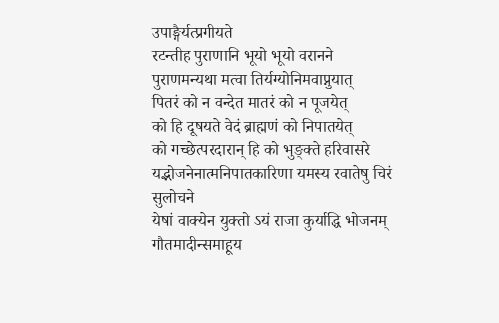उपाङ्गैर्यत्प्रगीयते
रटन्तीह पुराणानि भूयो भूयो वरानने
पुराणमन्यथा मत्वा तिर्यग्योनिमवाप्नुयात्
पितरं को न वन्देत मातरं को न पूजयेत्
को हि दूषयते वेदं ब्राह्मणं को निपातयेत्
को गच्छेत्परदारान् हि को भुङ्क्ते हरिवासरे
यद्भोजनेनात्मनिपातकारिणा यमस्य रवातेषु चिरं सुलोचने
येषां वाक्येन युक्तो ऽयं राजा कुर्याद्धि भोजनम्
गौतमादीन्समाहूय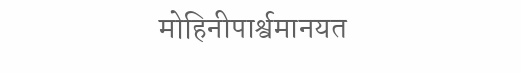मोहिनीपार्श्वमानयत